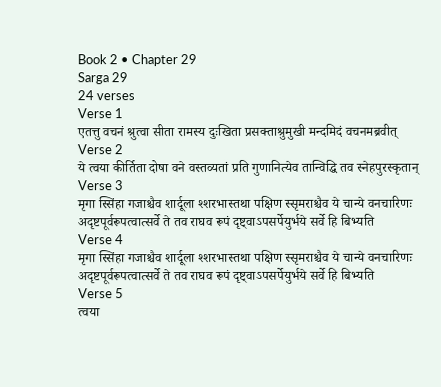Book 2 • Chapter 29
Sarga 29
24 verses
Verse 1
एतत्तु वचनं श्रुत्वा सीता रामस्य दुःखिता प्रसक्ताश्रुमुखी मन्दमिदं वचनमब्रवीत्
Verse 2
ये त्वया कीर्तिता दोषा वने वस्तव्यतां प्रति गुणानित्येव तान्विद्धि तव स्नेहपुरस्कृतान्
Verse 3
मृगा स्सिंहा गजाश्चैव शार्दूला श्शरभास्तथा पक्षिण स्सृमराश्चैव ये चान्ये वनचारिणः अदृष्टपूर्वरूपत्वात्सर्वे ते तव राघव रूपं दृष्ट्वाऽपसर्पेयुर्भये सर्वे हि बिभ्यति
Verse 4
मृगा स्सिंहा गजाश्चैव शार्दूला श्शरभास्तथा पक्षिण स्सृमराश्चैव ये चान्ये वनचारिणः अदृष्टपूर्वरूपत्वात्सर्वे ते तव राघव रूपं दृष्ट्वाऽपसर्पेयुर्भये सर्वे हि बिभ्यति
Verse 5
त्वया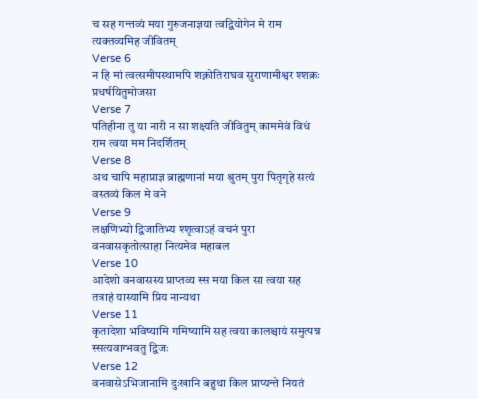च सह गन्तव्यं मया गुरुजनाज्ञया त्वद्वियोगेन मे राम त्यक्तव्यमिह जीवितम्
Verse 6
न हि मां त्वत्समीपस्थामपि शक्नोतिराघव सुराणामीश्वर श्शक्रः प्रधर्षयितुमोजसा
Verse 7
पतिहीना तु या नारी न सा शक्ष्यति जीवितुम् काममेवं विधं राम त्वया मम निदर्शितम्
Verse 8
अथ चापि महाप्राज्ञ ब्राह्मणानां मया श्रुतम् पुरा पितृगृहे सत्यं वस्तव्यं किल मे वने
Verse 9
लक्षणिभ्यो द्विजातिभ्य श्शृत्वाऽहं वचनं पुरा वनवासकृतोत्साहा नित्यमेव महाबल
Verse 10
आदेशो वनवासस्य प्राप्तव्य स्स मया किल सा त्वया सह तत्राहं यास्यामि प्रिय नान्यथा
Verse 11
कृतादेशा भविष्यामि गमिष्यामि सह त्वया कालश्चायं समुत्पन्न स्सत्यवाग्भवतु द्विजः
Verse 12
वनवासेऽभिजानामि दुःखानि बहुथा किल प्राप्यन्ते नियतं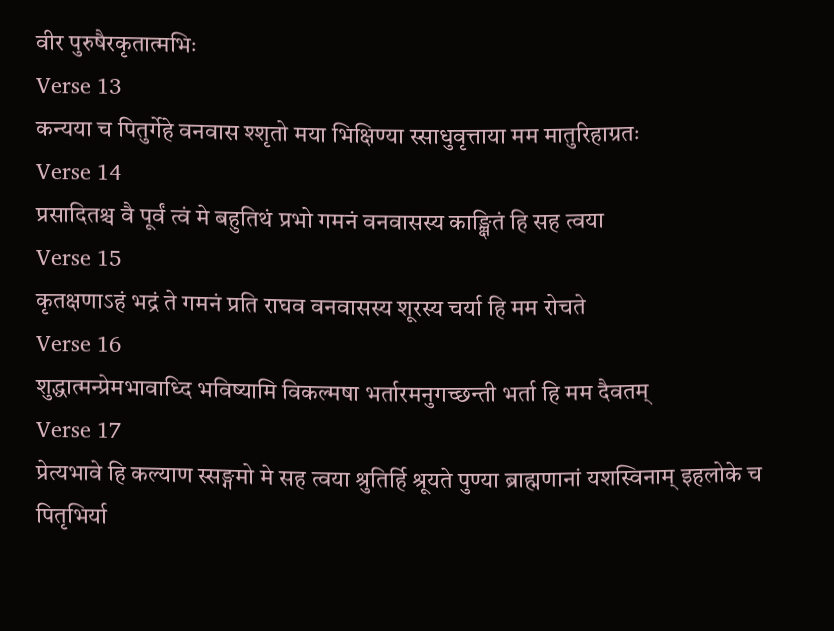वीर पुरुषैरकृतात्मभिः
Verse 13
कन्यया च पितुर्गेहे वनवास श्शृतो मया भिक्षिण्या स्साधुवृत्ताया मम मातुरिहाग्रतः
Verse 14
प्रसादितश्च वै पूर्वं त्वं मे बहुतिथं प्रभो गमनं वनवासस्य काङ्क्षितं हि सह त्वया
Verse 15
कृतक्षणाऽहं भद्रं ते गमनं प्रति राघव वनवासस्य शूरस्य चर्या हि मम रोचते
Verse 16
शुद्धात्मन्प्रेमभावाध्दि भविष्यामि विकल्मषा भर्तारमनुगच्छन्ती भर्ता हि मम दैवतम्
Verse 17
प्रेत्यभावे हि कल्याण स्सङ्गमो मे सह त्वया श्रुतिर्हि श्रूयते पुण्या ब्राह्मणानां यशस्विनाम् इहलोके च पितृभिर्या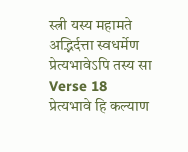स्त्री यस्य महामते अद्भिर्दत्ता स्वधर्मेण प्रेत्यभावेऽपि तस्य सा
Verse 18
प्रेत्यभावे हि कल्याण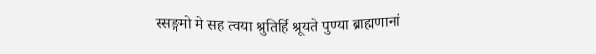स्सङ्गमो मे सह त्वया श्रुतिर्हि श्रूयते पुण्या ब्राह्मणानां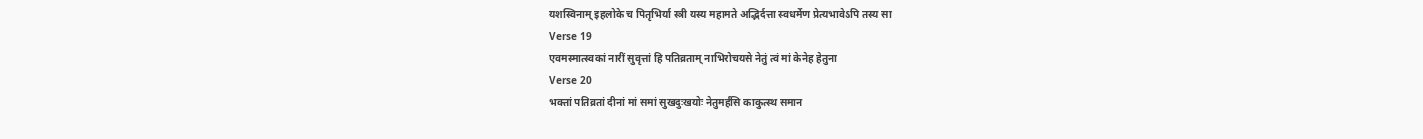यशस्विनाम् इहलोके च पितृभिर्या स्त्री यस्य महामते अद्भिर्दत्ता स्वधर्मेण प्रेत्यभावेऽपि तस्य सा
Verse 19
एवमस्मात्स्वकां नारीं सुवृत्तां हि पतिव्रताम् नाभिरोचयसे नेतुं त्वं मां केनेह हेतुना
Verse 20
भक्तां पतिव्रतां दीनां मां समां सुखदुःखयोः नेतुमर्हसि काकुत्स्थ समान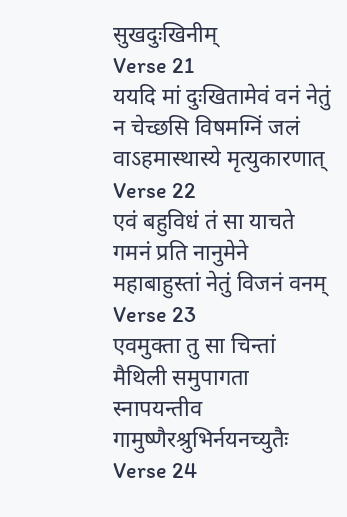सुखदुःखिनीम्
Verse 21
ययदि मां दुःखितामेवं वनं नेतुं न चेच्छसि विषमग्निं जलं वाऽहमास्थास्ये मृत्युकारणात्
Verse 22
एवं बहुविधं तं सा याचते गमनं प्रति नानुमेने महाबाहुस्तां नेतुं विजनं वनम्
Verse 23
एवमुक्ता तु सा चिन्तां मैथिली समुपागता स्नापयन्तीव गामुष्णैरश्रुभिर्नयनच्युतैः
Verse 24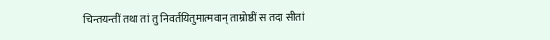चिन्तयन्तीं तथा तां तु निवर्तयितुमात्मवान् ताम्रोष्ठीं स तदा सीतां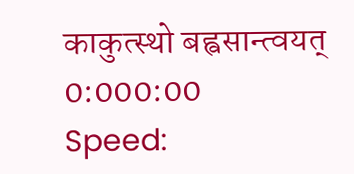काकुत्स्थो बह्वसान्त्वयत्
0:000:00
Speed: